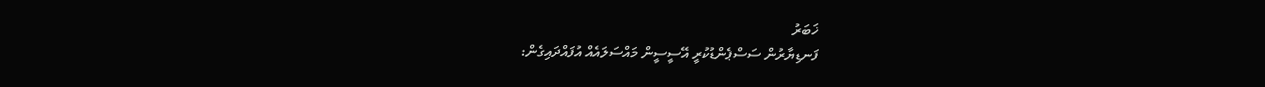ޚަބަރު
ފަނޑިޔާރުން ސަސްޕެންޑުކުރީ އޭސީސީން މައްސަލައެއް އުފައްދައިގެން: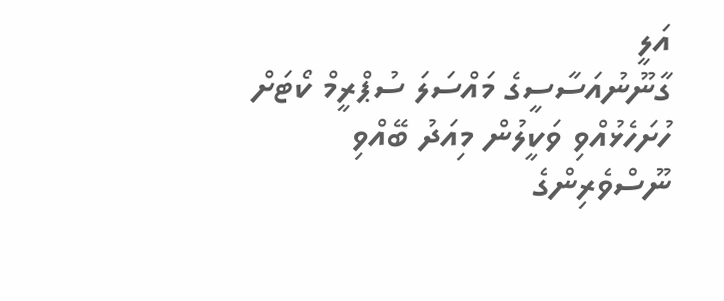އަލީ
ގާނޫނުއަސާސީގެ މައްސަލަ ސުޕްރީމް ކޯޓަށް ހުށަހެޅުއްވި ވަކީލުން މިއަދު ބޭއްވި ނޫސްވެރިންގެ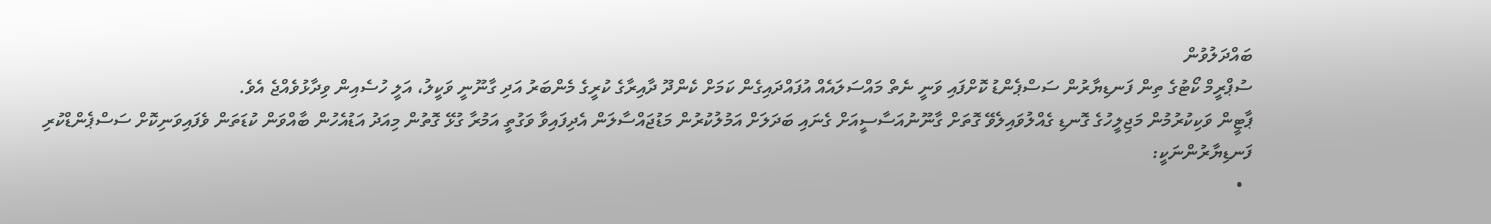ބައްދަލުވުން
ސުޕްރީމް ކޯޓުގެ ތިން ފަނޑިޔާރުން ސަސްޕެންޑު ކޮށްފައި ވަނީ ނެތް މައްސަލައެއް އުފައްދައިގެން ކަމަށް ކެންދޫ ދާއިރާގެ ކުރީގެ މެންބަރު އަދި ގާނޫނީ ވަކީލު، އަލީ ހުސެއިން ވިދާޅުވެއްޖެ އެވެ.
ޕާޓީން ވަކިކުރުމުން މަޖިލީހުގެ ގޮނޑި ގެއްލުވައިލެވޭ ގޮތަށް ގާނޫނުއަސާސީއަށް ގެނައި ބަދަލަށް އަމުލުކުރުން މަޑުޖައްސާލަން އެދިފައިވާ ވަގުތީ އަމުރާ ގުޅޭ ގޮތުން މިއަދު އަޑުއެހުން ބާއްވަން ކުޑަތަން ވެފައިވަނިކޮށް ސަސްޕެންޑްކުރި ފަނޑިޔާރުންނަކީ:
  •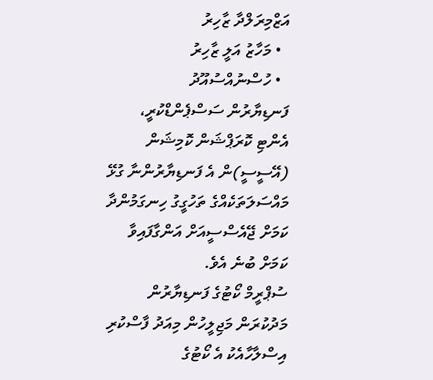އަޒްމިރަލްދާ ޒާހިރު
  • މަހާޒު އަލީ ޒާހިރު
  • ހުސްނުއްސުއޫދު
ފަނޑިޔާރުން ސަސްޕެންޑްކުރީ، އެންޓި ކޮރަޕްޝަން ކޮމިޝަން (އޭސީސީ)ން އެ ފަނޑިޔާރުންނާ ގުޅޭ މައްސަލަތަކެއްގެ ތަހުގީގު ހިނގަމުންދާ ކަމަށް ޖޭއެސްސީއަށް އަންގާފައިވާ ކަމަށް ބުނެ އެވެ.
ސުޕްރީމް ކޯޓުގެ ފަނޑިޔާރުން މަދުކުރަން މަޖިލީހުން މިއަދު ފާސްކުރި އިސްލާހާއެކު އެ ކޯޓުގެ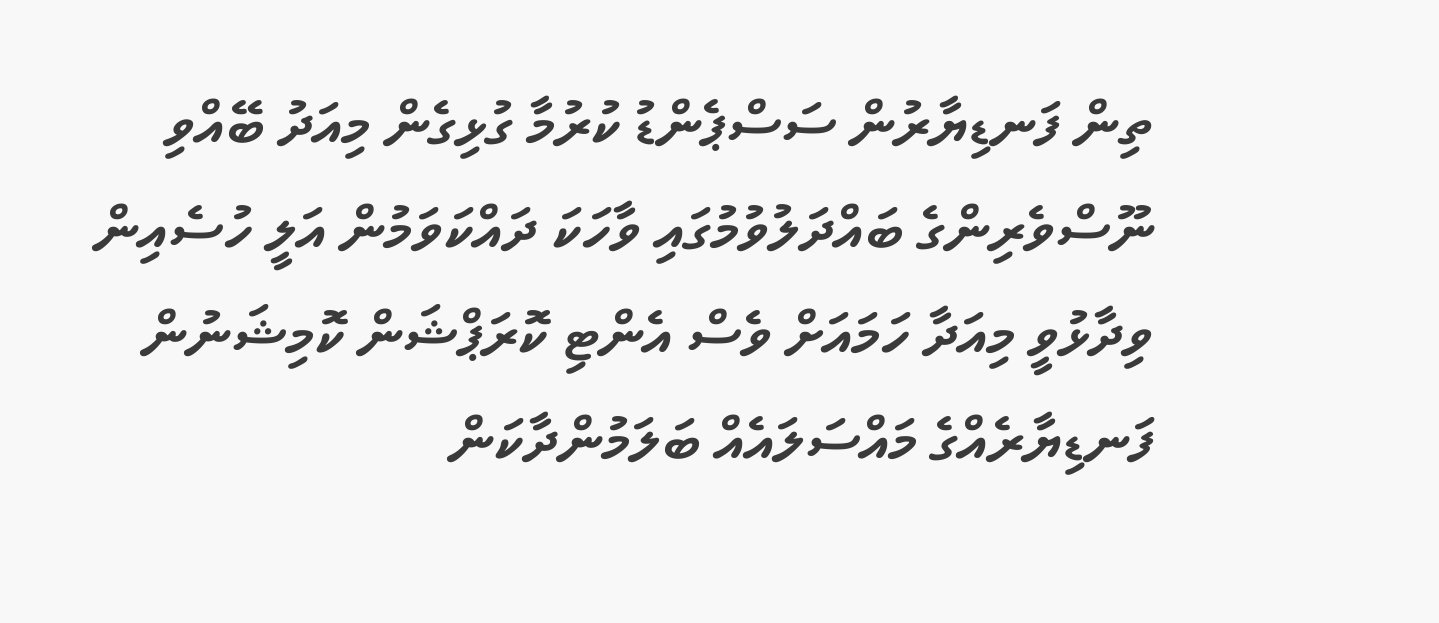ތިން ފަނޑިޔާރުން ސަސްޕެންޑު ކުރުމާ ގުޅިގެން މިއަދު ބޭއްވި ނޫސްވެރިންގެ ބައްދަލުވުމުގައި ވާހަކަ ދައްކަވަމުން އަލީ ހުސެއިން ވިދާޅުވީ މިއަދާ ހަމައަށް ވެސް އެންޓި ކޮރަޕްޝަން ކޮމިޝަނުން ފަނޑިޔާރެއްގެ މައްސަލައެއް ބަލަމުންދާކަން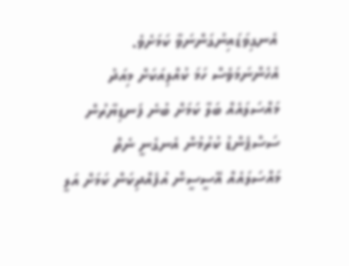އެނގިވަޑައިނުގަންނަވާ ކަމަށެވެ.
އެހެންނަމަވެސް ހަމަ ކުއްލިއަކަށް މިއަދު މައްސަލައެއް ބަލާ ކަމަށް ބުނެ ފަނޑިޔާރުން ސަސްޕެންޑު ކުރުމުން އެނގެނީ ނެތް މައްސަލައެއް އޭސީސީން އުފެއްދިކަން ކަމަށް އަލީ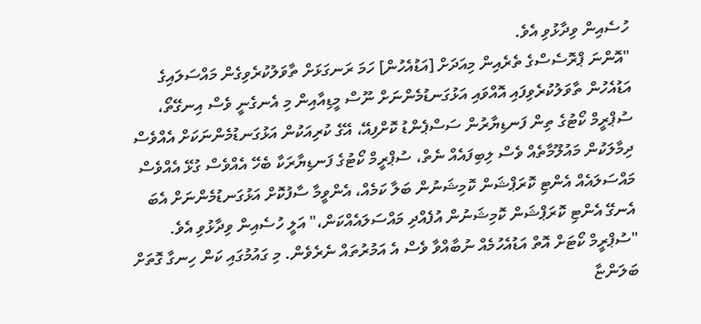ހުސެއިން ވިދާޅުވި އެވެ.
"އޮންނަ ޕްރޮސެސްގެ ތެރެއިން މިއަދަށް [އަޑުއެހުން] ހަމަ ރަނގަޅަށް ތާވަލުކުރެވިގެން މައްސަލައިގެ އަޑުއެހުން ތާވަލުކުރެވިފައި އޮއްވައި އަޅުގަނޑުމެންނަށް ނޫސް މީޑިއާއިން މި އެނގެނީ ވެސް އިނގޭތޯ، ސުޕްރީމް ކޯޓުގެ ތިން ފަނޑިޔާރުން ސަސްޕެންޑު ކޮށްފިއޭ، އޭގެ ކުރިއަކުން އަޅުގަނޑުމެންނަކަށް އެއްވެސް ދިމާލަކުން މައުލޫމާތެއް ވެސް ލިބިފައެއް ނެތް، ސުޕްރީމް ކޯޓުގެ ފަނޑިޔާރަކާ ބެހޭ އެއްވެސް ގުޅޭ އެއްވެސް މައްސަލައެއް އެންޓި ކޮރަޕްޝަން ކޮމިޝަނުން ބަލާ ކަމެއް، އެންވީމާ ސާފުކޮށް އަޅުގަނޑުމެންނަށް އެބަ އެނގޭ އެންޓި ކޮރަޕްޝަން ކޮމިޝަނުން އުފެއްދި މައްސަލައެއްކަން،" އަލީ ހުސެއިން ވިދާޅުވި އެވެ.
"ސުޕްރީމް ކޯޓަށް އޮތް އަޑުއެހުމެއް ނުބާއްވާ ވެސް އެ އަމުރުތައް ނެރެވެން. މި ގައުމުގައި ކަން ހިނގާ ގޮތަށް ބަލަންޏާ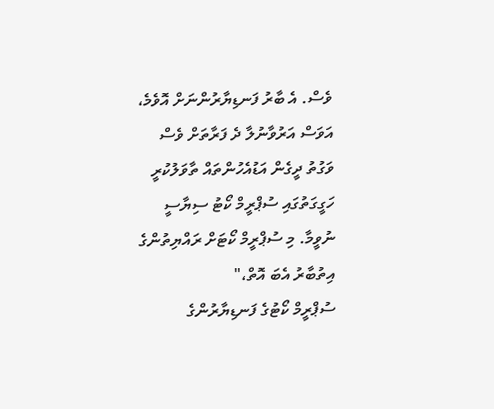ވެސް. އެ ބާރު ފަނޑިޔާރުންނަށް އޮވެމެ، އަވަސް އަރުވާނުލާ ދެ ފަރާތަށް ވެސް ވަގުތު ދީގެން އަޑުއެހުންތައް ތާވަލުކުރީ ހަގީގަތުގައި ސުޕްރީމް ކޯޓު ސިޔާސީ ނުވީމާ. މި ސުޕްރީމް ކޯޓަށް ރައްޔިތުންގެ އިތުބާރު އެބަ އޮތް،"
ސުޕްރީމް ކޯޓުގެ ފަނޑިޔާރުންގެ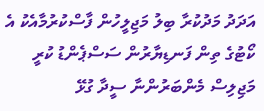އަދަދު މަދުކުރާ ބިލު މަޖިލީހުން ފާސްކުރުމާއެކު އެ ކޯޓުގެ ތިން ފަނޑިޔާރުން ސަސްޕެންޑު ކުރީ މަޖިލިސް މެންބަރުންނާ ސީދާ ގުޅޭ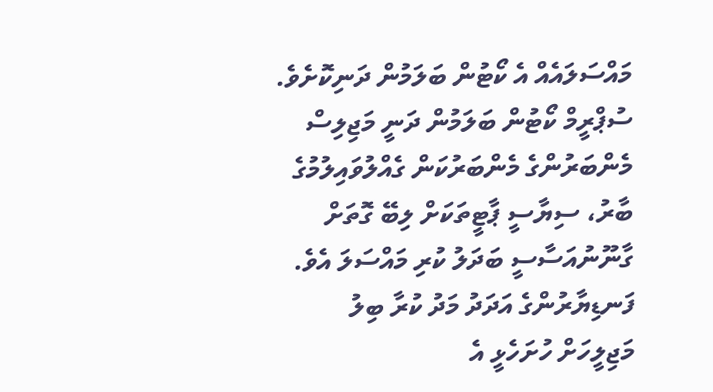މައްސަލައެއް އެ ކޯޓުން ބަލަމުން ދަނިކޮށެވެ. ސުޕްރީމް ކޯޓުން ބަލަމުން ދަނީ މަޖިލިސް މެންބަރުންގެ މެންބަރުކަން ގެއްލުވައިލުމުގެ ބާރު، ސިޔާސީ ޕާޓީތަކަށް ލިބޭ ގޮތަށް ގާނޫނުއަސާސީ ބަދަލު ކުރި މައްސަލަ އެވެ.
ފަނޑިޔާރުންގެ އަދަދު މަދު ކުރާ ބިލު މަޖިލީހަށް ހުށަހެޅީ އެ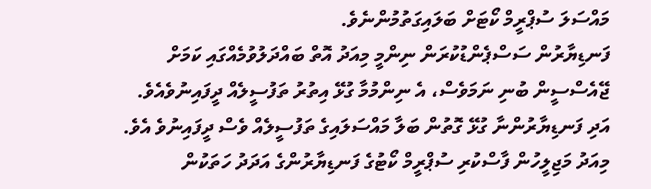މައްސަލަ ސުޕްރީމް ކޯޓަށް ބަލައިގަތުމުންނެވެ.
ފަނޑިޔާރުން ސަސްޕެންޑުކުރަން ނިންމީ މިއަދު އޮތް ބައްދަލުވުމެއްގައި ކަމަށް ޖޭއެސްސީން ބުނި ނަމަވެސް، އެ ނިންމުމާ ގުޅޭ އިތުރު ތަފުސީލެއް ދީފައިނުވެއެވެ. އަދި ފަނޑިޔާރުންނާ ގުޅޭ ގޮތުން ބަލާ މައްސަލައިގެ ތަފުސީލެއް ވެސް ދީފައިނުވެ އެވެ.
މިއަދު މަޖިލީހުން ފާސްކުރި ސުޕްރީމް ކޯޓުގެ ފަނޑިޔާރުންގެ އަދަދު ހަތަކުން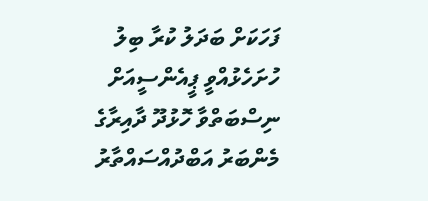ފަހަކަށް ބަދަލު ކުރާ ބިލު ހުށަހެޅުއްވީ ޕީއެންސީއަށް ނިސްބަތްވާ ހޮޅުދޫ ދާއިރާގެ މެންބަރު އަބްދުއްސައްތާރު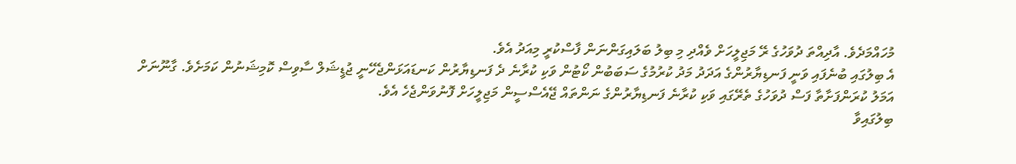މުހައްމަދެވެ. އާދިއްތަ ދުވަހުގެ ރޭ މަޖިލީހަށް ވެއްދި މި ބިލު ބަލައިގަންނަން ފާސްކުރީ މިއަދު އެވެ.
އެ ބިލުގައި ބުނެފައި ވަނީ ފަނޑިޔާރުންގެ އަދަދު މަދު ކުރުމުގެ ސަބަބުން ކޯޓުން ވަކި ކުރާނެ ދެ ފަނޑިޔާރުން ކަނޑައަޅަންޖެހޭނީ ޖުޑީޝަލް ސާވިސް ކޮމިޝަނުން ކަމަށެވެ. ގާނޫނަށް އަމަލު ކުރަންފަށާތާ ފަސް ދުވަހުގެ ތެރޭގައި ވަކި ކުރާނެ ފަނޑިޔާރުންގެ ނަންތައް ޖޭއެސްސީން މަޖިލީހަށް ފޮނުވަންޖެހެ އެވެ.
ބިލުގައިވާ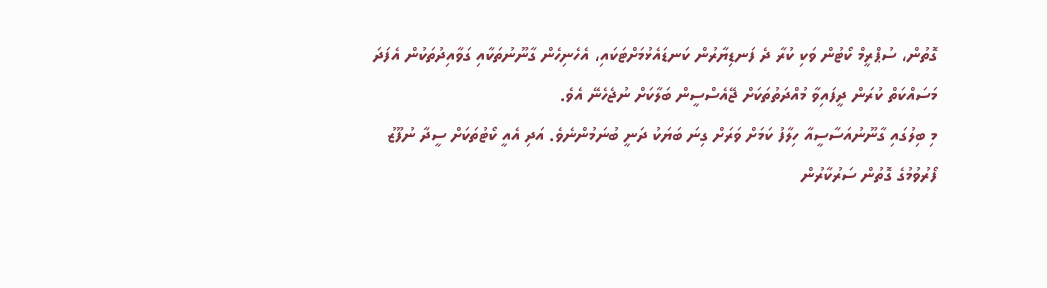ގޮތުން، ސުޕްރީމް ކޯޓުން ވަކި ކުރާ ދެ ފަނޑިޔާރުން ކަނޑައެޅުމަށްޓަކައި، އެހެނިހެން ގާނޫނުތަކާއި ގަވާއިދުތަކުން އެފަދަ މަސައްކަތް ކުރަން ދީފައިވާ މުއްދަތުތަކަށް ޖޭއެސްސީން ބަލާކަށް ނުޖެހެނޭ އެވެ.
މި ބިލުގައި ގާނޫނުއަސާސީއާ ހިލާފު ކަމަށް ވަރަށް ގިނަ ބަޔަކު ދަނީ ބުނަމުންނެވެ. އަދި އެއީ ކޯޓުތަކަށް ސީދާ ނުފޫޒު ފޯރުވުމުގެ ގޮތުން ސަރުކާރުން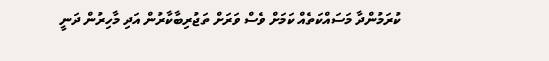ކުރަމުންދާ މަސައްކަތެއް ކަމަށް ވެސް ވަރަށް ތަޖުރިބާކާރުން އަދި މާހިރުން ދަނީ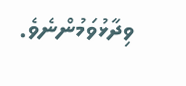ވިދާޅުވަމުންނެވެ.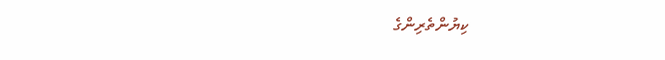ކިޔުންތެރިންގެ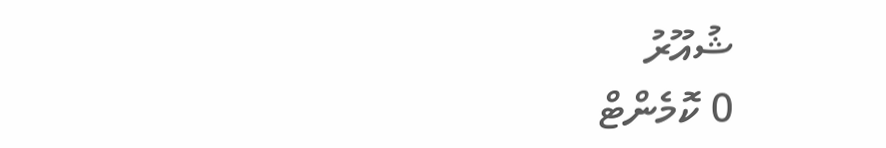ޝުއޫރު
0 ކޮމެންޓް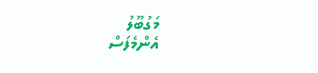މަގުބޫލު
އެންމެފަސް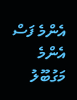އެންމެ ފަސް
އެންމެ މަގުބޫލު